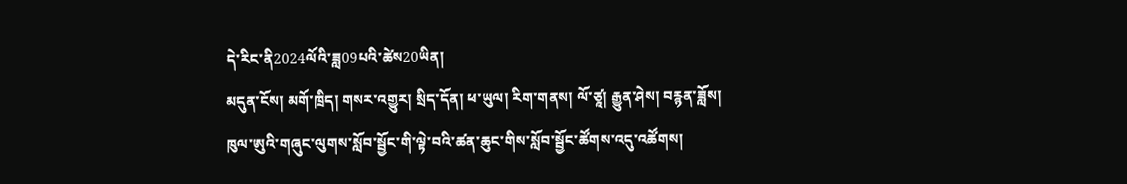དེ་རིང་ནི2024ལོའི་ཟླ09པའི་ཚེས20ཡིན།
མདུན་ངོས། མགོ་ཁྲིད། གསར་འགྱུར། སྲིད་དོན། ཕ་ཡུལ། རིག་གནས། ལོ་ཙཱ། རྒྱུན་ཤེས། བརྙན་ཟློས།
ཁུལ་ཨུའི་གཞུང་ལུགས་སློབ་སྦྱོང་གི་ལྟེ་བའི་ཚན་ཆུང་གིས་སློབ་སྦྱོང་ཚོགས་འདུ་འཚོགས།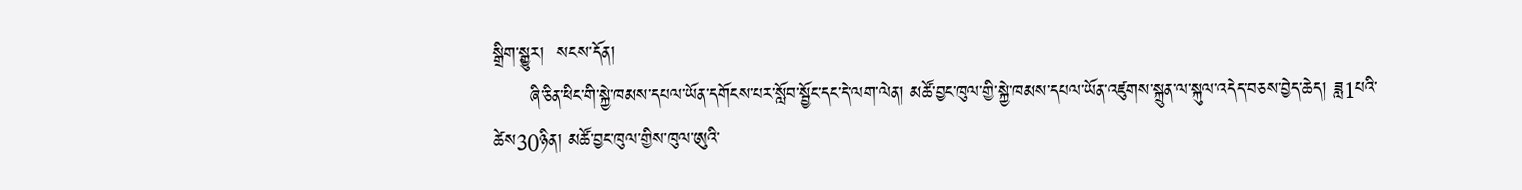སྒྲིག་སྒྱུར།  སངས་དོན།
      ཞི་ཅིན་ཕིང་གི་སྐྱེ་ཁམས་དཔལ་ཡོན་དགོངས་པར་སློབ་སྦྱོང་དང་དེ་ལག་ལེན། མཚོ་བྱང་ཁུལ་གྱི་སྐྱེ་ཁམས་དཔལ་ཡོན་འཛུགས་སྐྲུན་ལ་སྐུལ་འདེད་བཅས་བྱེད་ཆེད། ཟླ1པའི་ཚེས30ཉིན། མཚོ་བྱང་ཁུལ་གྱིས་ཁུལ་ཨུའི་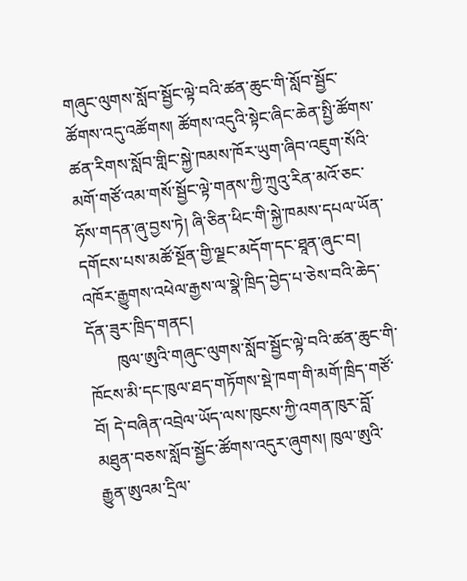གཞུང་ལུགས་སློབ་སྦྱོང་ལྟེ་བའི་ཚན་ཆུང་གི་སློབ་སྦྱོང་ཚོགས་འདུ་འཚོགས། ཚོགས་འདུའི་སྟེང་ཞིང་ཆེན་སྤྱི་ཚོགས་ཚན་རིགས་སློབ་གླིང་སྐྱེ་ཁམས་ཁོར་ཡུག་ཞིབ་འཇུག་སོའི་མགོ་གཙོ་འམ་གསོ་སྦྱོང་ལྟེ་གནས་ཀྱི་ཀྲུའུ་རིན་མའོ་ཅང་ཧོས་གདན་ཞུ་བྱས་ཏེ། ཞི་ཅིན་ཕིང་གི་སྐྱེ་ཁམས་དཔལ་ཡོན་དགོངས་པས་མཚོ་སྔོན་གྱི་ལྗང་མདོག་དང་ཐཱན་ཞུང་བ། འཁོར་རྒྱུགས་འཕེལ་རྒྱས་ལ་སྣེ་ཁྲིད་བྱེད་པ་ཅེས་བའི་ཆེད་དོན་ཟུར་ཁྲིད་གནང།
       ཁུལ་ཨུའི་གཞུང་ལུགས་སློབ་སྦྱོང་ལྟེ་བའི་ཚན་ཆུང་གི་ཁོངས་མི་དང་ཁུལ་ཐད་གཏོགས་སྡེ་ཁག་གི་མགོ་ཁྲིད་གཙོ་བོ། དེ་བཞིན་འབྲེལ་ཡོད་ལས་ཁུངས་ཀྱི་འགན་ཁུར་བློ་མཐུན་བཅས་སློབ་སྦྱོང་ཚོགས་འདུར་ཞུགས། ཁུལ་ཨུའི་རྒྱུན་ཨུའམ་དྲིལ་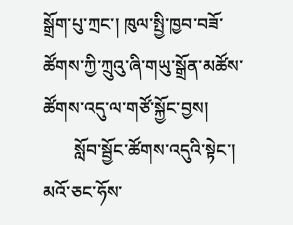སྒྲོག་པུ་ཀྲང་། ཁུལ་སྤྱི་ཁྱབ་བཟོ་ཚོགས་ཀྱི་ཀྲུའུ་ཞི་གཡུ་སྒྲོན་མཚོས་ཚོགས་འདུ་ལ་གཙོ་སྐྱོང་བྱས།
       སློབ་སྦྱོང་ཚོགས་འདུའི་སྟེང་། མའོ་ཅང་ཧོས་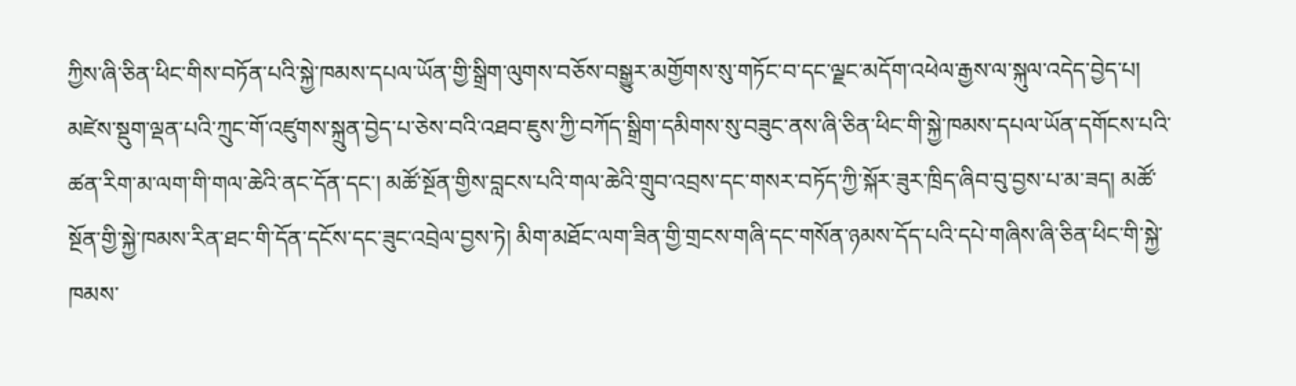ཀྱིས་ཞི་ཅིན་ཕིང་གིས་བཏོན་པའི་སྐྱེ་ཁམས་དཔལ་ཡོན་གྱི་སྒྲིག་ལུགས་བཅོས་བསྒྱུར་མགྱོགས་སུ་གཏོང་བ་དང་ལྗང་མདོག་འཕེལ་རྒྱས་ལ་སྐུལ་འདེད་བྱེད་པ། མཛེས་སྡུག་ལྡན་པའི་ཀྲུང་གོ་འཛུགས་སྐྲུན་བྱེད་པ་ཅེས་བའི་འཐབ་ཇུས་ཀྱི་བཀོད་སྒྲིག་དམིགས་སུ་བཟུང་ནས་ཞི་ཅིན་ཕིང་གི་སྐྱེ་ཁམས་དཔལ་ཡོན་དགོངས་པའི་ཚན་རིག་མ་ལག་གི་གལ་ཆེའི་ནང་དོན་དང་། མཚོ་སྔོན་གྱིས་བླངས་པའི་གལ་ཆེའི་གྲུབ་འབྲས་དང་གསར་བཏོད་ཀྱི་སྐོར་ཟུར་ཁྲིད་ཞིབ་བུ་བྱས་པ་མ་ཟད། མཚོ་སྔོན་གྱི་སྐྱེ་ཁམས་རིན་ཐང་གི་དོན་དངོས་དང་ཟུང་འབྲེལ་བྱས་ཏེ། མིག་མཐོང་ལག་ཟིན་གྱི་གྲངས་གཞི་དང་གསོན་ཉམས་དོད་པའི་དཔེ་གཞིས་ཞི་ཅིན་ཕིང་གི་སྐྱེ་ཁམས་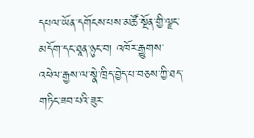དཔལ་ཡོན་དགོངས་པས་མཚོ་སྔོན་གྱི་ལྗང་མདོག་དང་ཐཱན་ཉུང་བ། འཁོར་རྒྱུགས་འཕེལ་རྒྱས་ལ་སྣེ་ཁྲིད་བྱེད་པ་བཅས་ཀྱི་ཐད་གཏིང་ཟབ་པའི་ཟུར་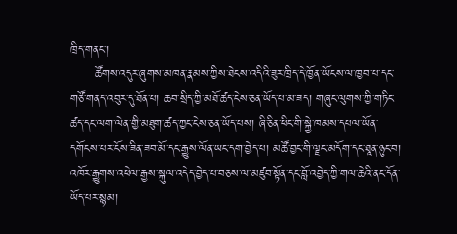ཁྲིད་གནང་།
      ཚོགས་འདུར་ཞུགས་མཁན་རྣམས་ཀྱིས་ཐེངས་འདིའི་ཟུར་ཁྲིད་དེ་ཁྱོན་ཡོངས་ལ་ཁྱབ་པ་དང་གཙོ་གནད་འབུར་དུ་ཐོན་པ། ཆབ་སྲིད་ཀྱི་མཐོ་ཚད་ངེས་ཅན་ཡོད་པ་མ་ཟད། གཞུང་ལུགས་ཀྱི་གཏིང་ཚད་དང་ལག་ལེན་གྱི་མཐུག་ཚད་ཀྱང་ངེས་ཅན་ཡོད་པས། ཞི་ཅིན་ཕིང་གི་སྐྱེ་ཁམས་དཔལ་ཡོན་དགོངས་པར་ངོས་ཟིན་ཟབ་མོ་དང་རྒྱུས་ལོན་ཡང་དག་བྱེད་པ། མཚོ་བྱང་གི་ལྗང་མདོག་དང་ཐཱན་ཉུང་བ། འཁོར་རྒྱུགས་འཕེལ་རྒྱས་སྐུལ་འདེད་བྱེད་པ་བཅས་ལ་མཛུབ་སྟོན་དང་བློ་འབྱེད་ཀྱི་གལ་ཆེའི་ནང་དོན་ཡོད་པར་སྙམ།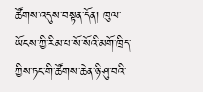ཚོགས་འདུས་བསྟན་དོན། ཁུལ་ཡོངས་ཀྱི་རིམ་པ་སོ་སོའི་མགོ་ཁྲིད་ཀྱིས་ཏང་གི་ཚོགས་ཆེན་ཉི་ཤུ་བའི་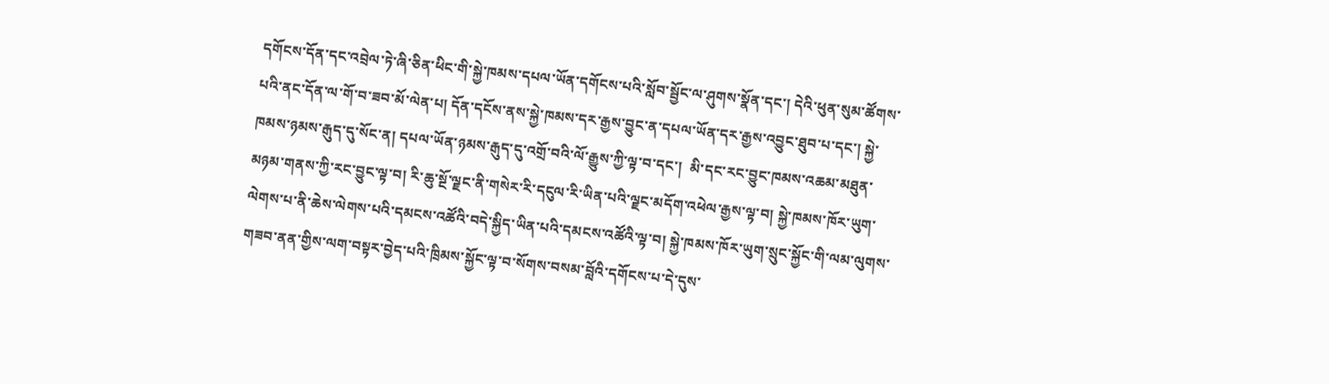དགོངས་དོན་དང་འབྲེལ་ཏེ་ཞི་ཅིན་ཕིང་གི་སྐྱེ་ཁམས་དཔལ་ཡོན་དགོངས་པའི་སློབ་སྦྱོང་ལ་ཤུགས་སྣོན་དང་། དེའི་ཕུན་སུམ་ཚོགས་པའི་ནང་དོན་ལ་གོ་བ་ཟབ་མོ་ལེན་པ། དོན་དངོས་ནས་སྐྱེ་ཁམས་དར་རྒྱས་བྱུང་ན་དཔལ་ཡོན་དར་རྒྱས་འབྱུང་ཐུབ་པ་དང་། སྐྱེ་ཁམས་ཉམས་རྒུད་དུ་སོང་ན། དཔལ་ཡོན་ཉམས་རྒུད་དུ་འགྲོ་བའི་ལོ་རྒྱུས་ཀྱི་ལྟ་བ་དང་།  མི་དང་རང་བྱུང་ཁམས་འཆམ་མཐུན་མཉམ་གནས་ཀྱི་རང་བྱུང་ལྟ་བ། རི་ཆུ་སྔོ་ལྗང་ནི་གསེར་རི་དངུལ་རི་ཡིན་པའི་ལྗང་མདོག་འཕེལ་རྒྱས་ལྟ་བ། སྐྱེ་ཁམས་ཁོར་ཡུག་ལེགས་པ་ནི་ཆེས་ལེགས་པའི་དམངས་འཚོའི་བདེ་སྐྱིད་ཡིན་པའི་དམངས་འཚོའི་ལྟ་བ། སྐྱེ་ཁམས་ཁོར་ཡུག་སྲུང་སྐྱོང་གི་ལམ་ལུགས་གཟབ་ནན་གྱིས་ལག་བསྟར་བྱེད་པའི་ཁྲིམས་སྐྱོང་ལྟ་བ་སོགས་བསམ་བློའི་དགོངས་པ་དེ་དུས་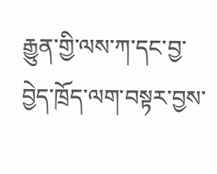རྒྱུན་གྱི་ལས་ཀ་དང་བྱ་བྱེད་ཁྲོད་ལག་བསྟར་བྱས་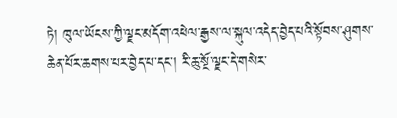ཏེ། ཁུལ་ཡོངས་ཀྱི་ལྗང་མདོག་འཕེལ་རྒྱས་ལ་སྐུལ་འདེད་བྱེད་པའི་སྟོབས་ཤུགས་ཆེན་པོར་ཆགས་པར་བྱེད་པ་དང་། རི་ཆུ་སྔོ་ལྗང་དེ་གསེར་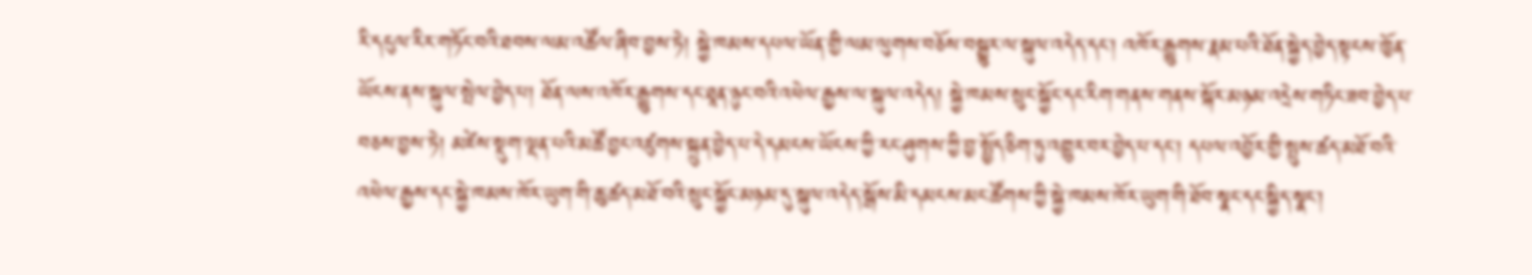རི་དངུལ་རིར་གཏོང་བའི་ཐབས་ལམ་འཚོལ་ཞིབ་བྱས་ཏེ། སྐྱེ་ཁམས་དཔལ་ཡོན་གྱི་ལམ་ལུགས་བཅོས་བསྒྱུར་ལ་སྐུལ་འདེད་དང་། འཁོར་རྒྱུགས་རྣམ་པའི་ཐོན་སྐྱེད་བྱེད་སྟངས་ཁྱོན་ཡོངས་ནས་སྐུལ་སྤེལ་བྱེད་པ། ཐོན་ལས་འཁོར་རྒྱུགས་དང་ཐཱན་ཉུང་བའི་འཕེལ་རྒྱས་ལ་སྐུལ་འདེད། སྐྱེ་ཁམས་སྲུང་སྐྱོང་དང་རིག་གནས་གནས་སྐོར་མཉམ་འདྲེས་གཏིང་ཟབ་བྱེད་པ་བཅས་བྱས་ཏེ། མཛེས་སྡུག་ལྡན་པའི་མཚོ་བྱང་འཛུགས་སྐྲུན་བྱེད་པ་དེ་དམངས་ཡོངས་ཀྱི་རང་ཤུགས་ཀྱི་བྱ་སྤྱོད་ཅིག་ཏུ་འགྱུར་བར་བྱེད་པ་དང་། དཔལ་འབྱོར་གྱི་སྤུས་ཚད་མཐོ་བའི་འཕེལ་རྒྱས་དང་སྐྱེ་ཁམས་ཁོར་ཡུག་གི་ཆུ་ཚད་མཐོ་བའི་སྲུང་སྐྱོང་མཉམ་དུ་སྐུལ་འདེད་སྒོས་མི་དམངས་མང་ཚོགས་ཀྱི་སྐྱེ་ཁམས་ཁོར་ཡུག་གི་ཐོབ་སྣང་དང་སྐྱིད་སྣང་།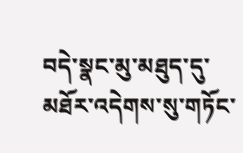བདེ་སྣང་མུ་མཐུད་དུ་མཐོར་འདེགས་སུ་གཏོང་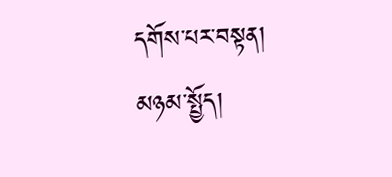དགོས་པར་བསྟན།
མཉམ་སྤྱོད།